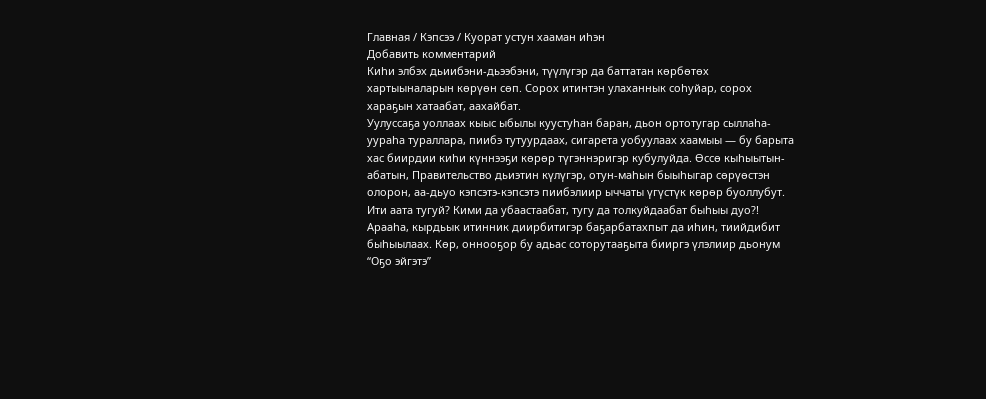Главная / Кэпсээ / Куорат устун хааман иһэн
Добавить комментарий
Киһи элбэх дьиибэни-дьээбэни, түүлүгэр да баттатан көрбөтөх хартыыналарын көрүөн сөп. Сорох итинтэн улаханнык соһуйар, сорох хараҕын хатаабат, аахайбат.
Уулуссаҕа уоллаах кыыс ыбылы куустуһан баран, дьон ортотугар сыллаһа-уураһа тураллара, пиибэ тутуурдаах, сигарета уобуулаах хаамыы — бу барыта хас биирдии киһи күннээҕи көрөр түгэннэригэр кубулуйда. Өссө кыһыытын-абатын, Правительство дьиэтин күлүгэр, отун-маһын быыһыгар сөрүөстэн олорон, аа-дьуо кэпсэтэ-кэпсэтэ пиибэлиир ыччаты үгүстүк көрөр буоллубут. Ити аата тугуй? Кими да убаастаабат, тугу да толкуйдаабат быһыы дуо?! Арааһа, кырдьык итинник диирбитигэр баҕарбатахпыт да иһин, тиийдибит быһыылаах. Көр, оннооҕор бу адьас соторутааҕыта бииргэ үлэлиир дьонум “Оҕо эйгэтэ”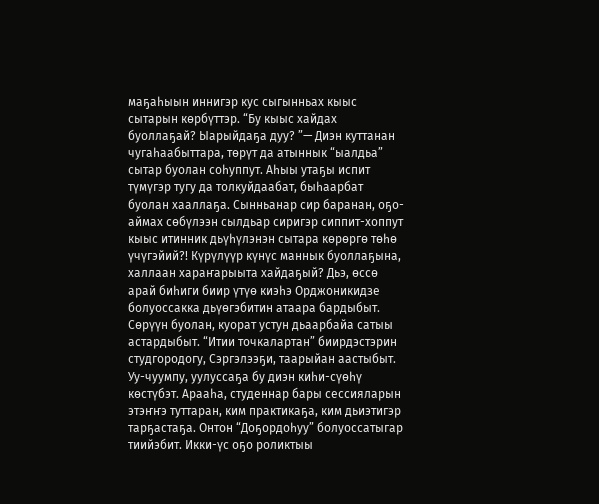маҕаһыын иннигэр кус сыгынньах кыыс сытарын көрбүттэр. “Бу кыыс хайдах буоллаҕай? Ыарыйдаҕа дуу? ”— Диэн куттанан чугаһаабыттара, төрүт да атыннык “ыалдьа” сытар буолан соһуппут. Аһыы утаҕы испит түмүгэр тугу да толкуйдаабат, быһаарбат буолан хааллаҕа. Сынньанар сир баранан, оҕо-аймах сөбүлээн сылдьар сиригэр сиппит-хоппут кыыс итинник дьүһүлэнэн сытара көрөргө төһө үчүгэйий?! Күрүлүүр күнүс маннык буоллаҕына, халлаан хараҥарыыта хайдаҕый? Дьэ, өссө арай биһиги биир үтүө киэһэ Орджоникидзе болуоссакка дьүөгэбитин атаара бардыбыт. Сөрүүн буолан, куорат устун дьаарбайа сатыы астардыбыт. “Итии точкалартан” биирдэстэрин студгородогу, Сэргэлээҕи, таарыйан аастыбыт. Уу-чуумпу, уулуссаҕа бу диэн киһи-сүөһү көстүбэт. Арааһа, студеннар бары сессияларын этэҥҥэ туттаран, ким практикаҕа, ким дьиэтигэр тарҕастаҕа. Онтон “Доҕордоһуу” болуоссатыгар тиийэбит. Икки-үс оҕо роликтыы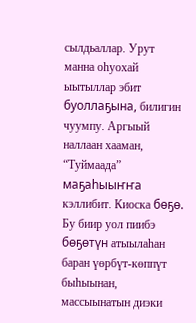сылдьаллар. Урут манна оһуохай ыытыллар эбит буоллаҕына, билигин чуумпу. Аргыый наллаан хааман, “Туймаада” маҕаһыыҥҥа кэллибит. Киоска бөҕө. Бу биир уол пиибэ бөҕөтүн атыылаһан баран үөрбүт-көппүт быһыынан, массыынатын диэки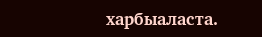харбыаласта.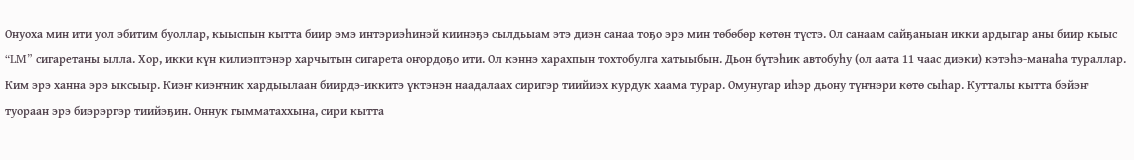Онуоха мин ити уол эбитим буоллар, кыыспын кытта биир эмэ интэриэһинэй киинэҕэ сылдьыам этэ диэн санаа тоҕо эрэ мин төбөбөр көтөн түстэ. Ол санаам сайҕаныан икки ардыгар аны биир кыыс “LM” сигаретаны ылла. Хор, икки күн килиэптэнэр харчытын сигарета оҥордоҕо ити. Ол кэннэ харахпын тохтобулга хатыыбын. Дьон бүтэһик автобуһу (ол аата 11 чаас диэки) кэтэһэ-манаһа тураллар. Ким эрэ ханна эрэ ыксыыр. Киэҥ киэҥник хардыылаан биирдэ-иккитэ үктэнэн наадалаах сиригэр тиийиэх курдук хаама турар. Омунугар иһэр дьону түҥнэри көтө сыһар. Кутталы кытта бэйэҥ туораан эрэ биэрэргэр тиийэҕин. Оннук гымматаххына, сири кытта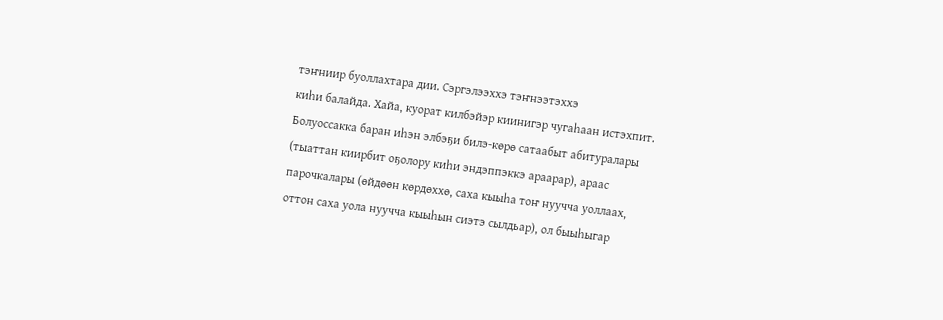тэҥниир буоллахтара дии. Сэргэлээххэ тэҥнээтэххэ
киһи балайда. Хайа, куорат килбэйэр киинигэр чугаһаан истэхпит. Болуоссакка баран иһэн элбэҕи билэ-көрө сатаабыт абитуралары (тыаттан киирбит оҕолору киһи эндэппэккэ араарар), араас парочкалары (өйдөөн көрдөххө, саха кыыһа тоҥ нуучча уоллаах, оттон саха уола нуучча кыыһын сиэтэ сылдьар), ол быыһыгар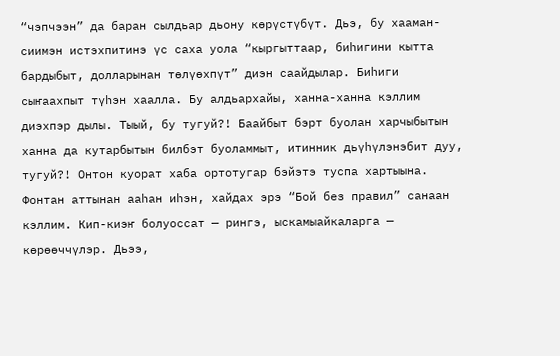“чэпчээн” да баран сылдьар дьону көрүстүбүт. Дьэ, бу хааман-сиимэн истэхпитинэ үс саха уола “кыргыттаар, биһигини кытта бардыбыт, долларынан төлүөхпүт” диэн саайдылар. Биһиги сыҥаахпыт түһэн хаалла. Бу алдьархайы, ханна-ханна кэллим диэхпэр дылы. Тыый, бу тугуй?! Баайбыт бэрт буолан харчыбытын ханна да кутарбытын билбэт буоламмыт, итинник дьүһүлэнэбит дуу, тугуй?! Онтон куорат хаба ортотугар бэйэтэ туспа хартыына. Фонтан аттынан ааһан иһэн, хайдах эрэ “Бой без правил” санаан кэллим. Кип-киэҥ болуоссат — рингэ, ыскамыайкаларга — көрөөччүлэр. Дьээ,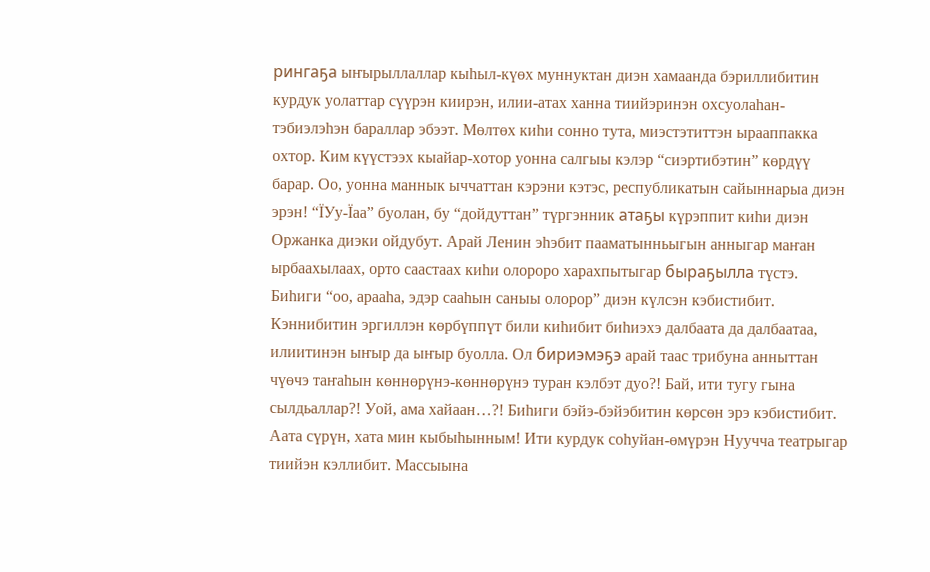рингаҕа ыҥырыллаллар кыһыл-күөх муннуктан диэн хамаанда бэриллибитин курдук уолаттар сүүрэн киирэн, илии-атах ханна тиийэринэн охсуолаһан-тэбиэлэһэн бараллар эбээт. Мөлтөх киһи сонно тута, миэстэтиттэн ырааппакка охтор. Ким күүстээх кыайар-хотор уонна салгыы кэлэр “сиэртибэтин” көрдүү барар. Оо, уонна маннык ыччаттан кэрэни кэтэс, республикатын сайыннарыа диэн эрэн! “ЇУу-Їаа” буолан, бу “дойдуттан” түргэнник атаҕы күрэппит киһи диэн Оржанка диэки ойдубут. Арай Ленин эһэбит пааматынньыгын анныгар маҥан ырбаахылаах, орто саастаах киһи олороро харахпытыгар быраҕылла түстэ. Биһиги “оо, арааһа, эдэр сааһын саныы олорор” диэн күлсэн кэбистибит. Кэннибитин эргиллэн көрбүппүт били киһибит биһиэхэ далбаата да далбаатаа, илиитинэн ыҥыр да ыҥыр буолла. Ол бириэмэҕэ арай таас трибуна анныттан чүөчэ таҥаһын көннөрүнэ-көннөрүнэ туран кэлбэт дуо?! Бай, ити тугу гына сылдьаллар?! Уой, ама хайаан…?! Биһиги бэйэ-бэйэбитин көрсөн эрэ кэбистибит. Аата сүрүн, хата мин кыбыһынным! Ити курдук соһуйан-өмүрэн Нуучча театрыгар тиийэн кэллибит. Массыына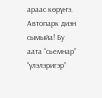араас көрүҥэ. Автопарк диэн сымыйа! Бу аата “сьемнар” “үлэлэригэр”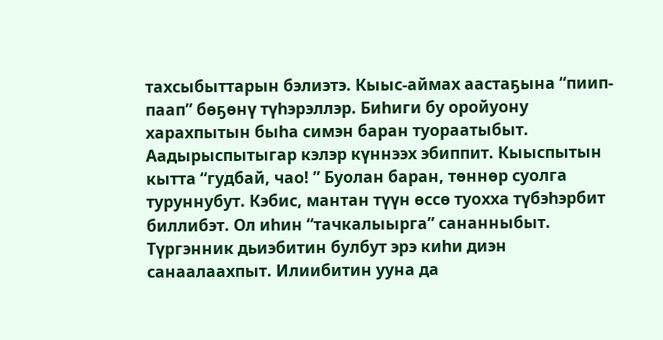тахсыбыттарын бэлиэтэ. Кыыс-аймах аастаҕына “пиип-паап” бөҕөнү түһэрэллэр. Биһиги бу оройуону харахпытын быһа симэн баран туораатыбыт. Аадырыспытыгар кэлэр күннээх эбиппит. Кыыспытын кытта “гудбай, чао! ” Буолан баран, төннөр суолга туруннубут. Кэбис, мантан түүн өссө туохха түбэһэрбит биллибэт. Ол иһин “тачкалыырга” сананныбыт. Түргэнник дьиэбитин булбут эрэ киһи диэн санаалаахпыт. Илиибитин ууна да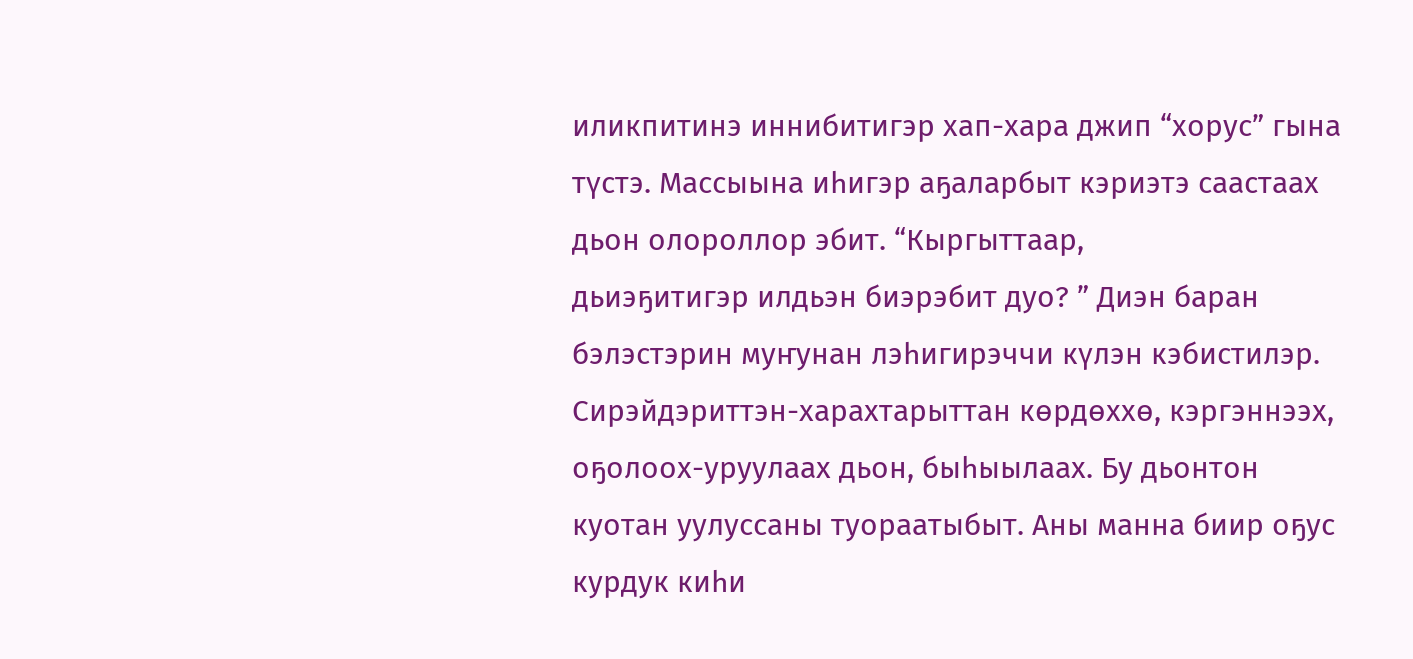иликпитинэ иннибитигэр хап-хара джип “хорус” гына түстэ. Массыына иһигэр аҕаларбыт кэриэтэ саастаах дьон олороллор эбит. “Кыргыттаар,
дьиэҕитигэр илдьэн биэрэбит дуо? ” Диэн баран бэлэстэрин муҥунан лэһигирэччи күлэн кэбистилэр. Сирэйдэриттэн-харахтарыттан көрдөххө, кэргэннээх, оҕолоох-уруулаах дьон, быһыылаах. Бу дьонтон куотан уулуссаны туораатыбыт. Аны манна биир оҕус курдук киһи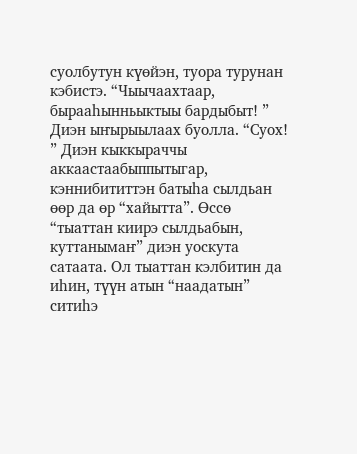суолбутун күөйэн, туора турунан кэбистэ. “Чыычаахтаар, бырааһынньыктыы бардыбыт! ” Диэн ыҥырыылаах буолла. “Суох! ” Диэн кыккыраччы аккаастаабыппытыгар, кэннибититтэн батыһа сылдьан өөр да өр “хайытта”. Өссө “тыаттан киирэ сылдьабын, куттанымаҥ” диэн уоскута сатаата. Ол тыаттан кэлбитин да иһин, түүн атын “наадатын” ситиһэ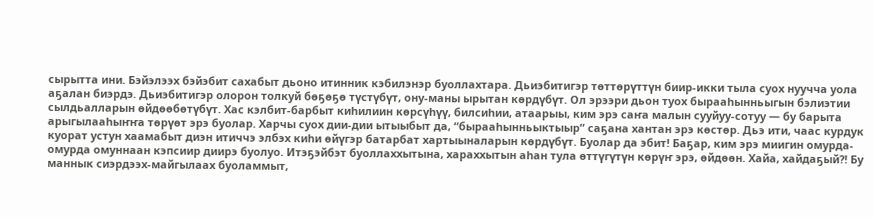сырытта ини. Бэйэлээх бэйэбит сахабыт дьоно итинник кэбилэнэр буоллахтара. Дьиэбитигэр төттөрүттүн биир-икки тыла суох нуучча уола аҕалан биэрдэ. Дьиэбитигэр олорон толкуй бөҕөҕө түстүбүт, ону-маны ырытан көрдүбүт. Ол эрээри дьон туох бырааһынньыгын бэлиэтии сылдьалларын өйдөөбөтүбүт. Хас кэлбит-барбыт киһилиин көрсүһүү, билсиһии, атаарыы, ким эрэ саҥа малын сууйуу-сотуу — бу барыта арыгылааһыҥҥа төрүөт эрэ буолар. Харчы суох дии-дии ытыыбыт да, “бырааһынньыктыыр” саҕана хантан эрэ көстөр. Дьэ ити, чаас курдук куорат устун хаамабыт диэн итиччэ элбэх киһи өйүгэр батарбат хартыыналарын көрдүбүт. Буолар да эбит! Баҕар, ким эрэ миигин омурда-омурда омуннаан кэпсиир диирэ буолуо. Итэҕэйбэт буоллаххытына, хараххытын аһан тула өттүгүтүн көрүҥ эрэ, өйдөөн. Хайа, хайдаҕый?! Бу маннык сиэрдээх-майгылаах буоламмыт,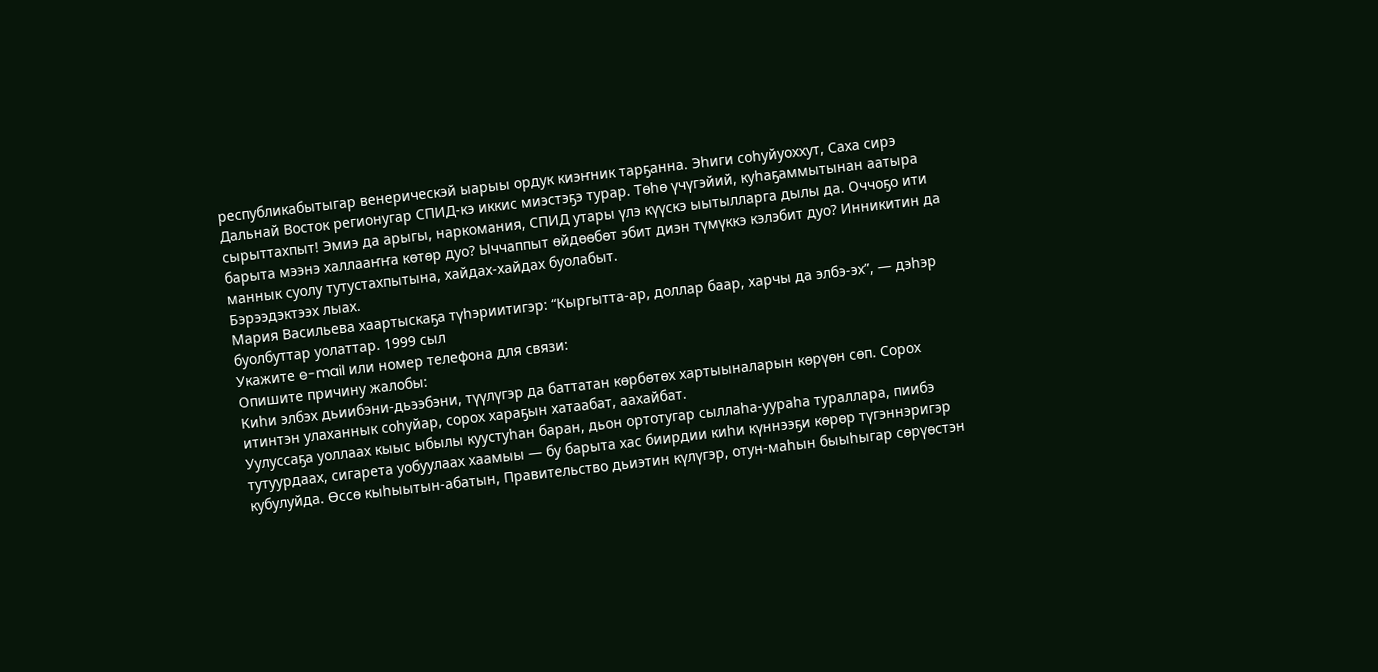республикабытыгар венерическэй ыарыы ордук киэҥник тарҕанна. Эһиги соһуйуоххут, Саха сирэ Дальнай Восток регионугар СПИД-кэ иккис миэстэҕэ турар. Төһө үчүгэйий, куһаҕаммытынан аатыра сырыттахпыт! Эмиэ да арыгы, наркомания, СПИД утары үлэ күүскэ ыытылларга дылы да. Оччоҕо ити барыта мээнэ халлааҥҥа көтөр дуо? Ыччаппыт өйдөөбөт эбит диэн түмүккэ кэлэбит дуо? Инникитин да маннык суолу тутустахпытына, хайдах-хайдах буолабыт.
Бэрээдэктээх лыах.
Мария Васильева хаартыскаҕа түһэриитигэр: “Кыргытта-ар, доллар баар, харчы да элбэ-эх”, — дэһэр буолбуттар уолаттар. 1999 сыл
Укажите e-mail или номер телефона для связи:
Опишите причину жалобы:
Киһи элбэх дьиибэни-дьээбэни, түүлүгэр да баттатан көрбөтөх хартыыналарын көрүөн сөп. Сорох итинтэн улаханнык соһуйар, сорох хараҕын хатаабат, аахайбат.
Уулуссаҕа уоллаах кыыс ыбылы куустуһан баран, дьон ортотугар сыллаһа-уураһа тураллара, пиибэ тутуурдаах, сигарета уобуулаах хаамыы — бу барыта хас биирдии киһи күннээҕи көрөр түгэннэригэр кубулуйда. Өссө кыһыытын-абатын, Правительство дьиэтин күлүгэр, отун-маһын быыһыгар сөрүөстэн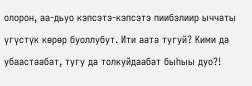олорон, аа-дьуо кэпсэтэ-кэпсэтэ пиибэлиир ыччаты үгүстүк көрөр буоллубут. Ити аата тугуй? Кими да убаастаабат, тугу да толкуйдаабат быһыы дуо?!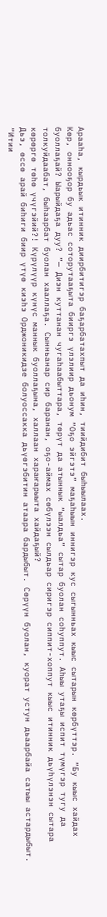Арааһа, кырдьык итинник диирбитигэр баҕарбатахпыт да иһин, тиийдибит быһыылаах.
Көр, оннооҕор бу адьас соторутааҕыта бииргэ үлэлиир дьонум “Оҕо эйгэтэ” маҕаһыын иннигэр кус сыгынньах кыыс сытарын көрбүттэр. “Бу кыыс хайдах буоллаҕай? Ыарыйдаҕа дуу? ”— Диэн куттанан чугаһаабыттара, төрүт да атыннык “ыалдьа” сытар буолан соһуппут. Аһыы утаҕы испит түмүгэр тугу да толкуйдаабат, быһаарбат буолан хааллаҕа. Сынньанар сир баранан, оҕо-аймах сөбүлээн сылдьар сиригэр сиппит-хоппут кыыс итинник дьүһүлэнэн сытара көрөргө төһө үчүгэйий?! Күрүлүүр күнүс маннык буоллаҕына, халлаан хараҥарыыта хайдаҕый?
Дьэ, өссө арай биһиги биир үтүө киэһэ Орджоникидзе болуоссакка дьүөгэбитин атаара бардыбыт. Сөрүүн буолан, куорат устун дьаарбайа сатыы астардыбыт. “Итии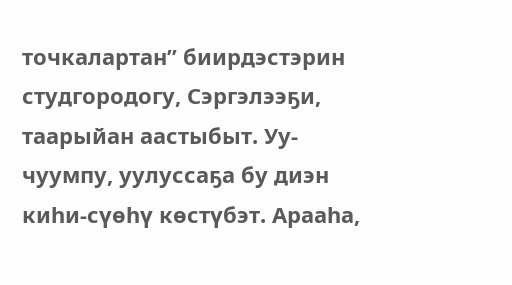точкалартан” биирдэстэрин студгородогу, Сэргэлээҕи, таарыйан аастыбыт. Уу-чуумпу, уулуссаҕа бу диэн киһи-сүөһү көстүбэт. Арааһа,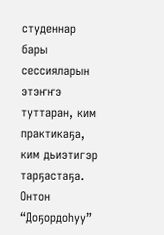студеннар бары сессияларын этэҥҥэ туттаран, ким практикаҕа, ким дьиэтигэр тарҕастаҕа. Онтон “Доҕордоһуу”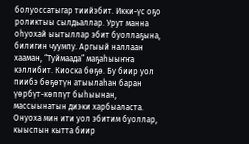болуоссатыгар тиийэбит. Икки-үс оҕо роликтыы сылдьаллар. Урут манна оһуохай ыытыллар эбит буоллаҕына, билигин чуумпу. Аргыый наллаан хааман, “Туймаада” маҕаһыыҥҥа кэллибит. Киоска бөҕө. Бу биир уол пиибэ бөҕөтүн атыылаһан баран үөрбүт-көппүт быһыынан, массыынатын диэки харбыаласта. Онуоха мин ити уол эбитим буоллар, кыыспын кытта биир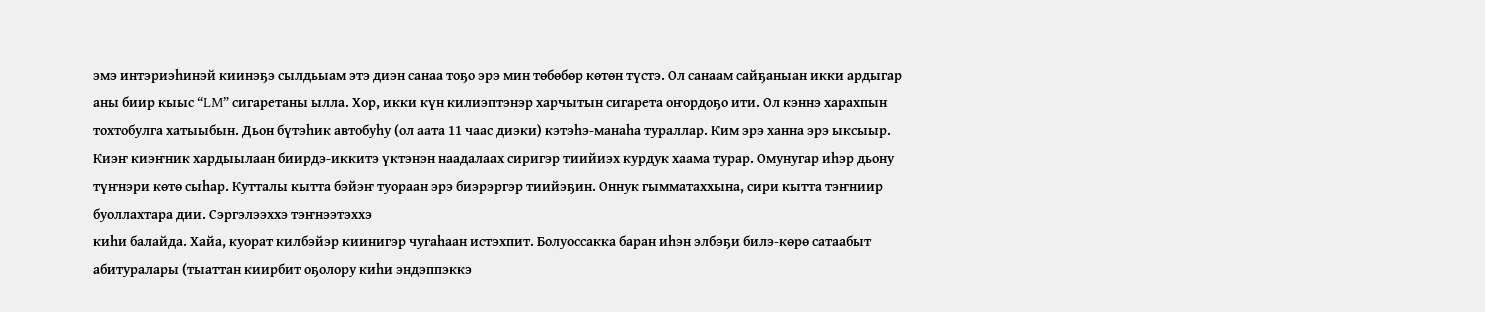эмэ интэриэһинэй киинэҕэ сылдьыам этэ диэн санаа тоҕо эрэ мин төбөбөр көтөн түстэ. Ол санаам сайҕаныан икки ардыгар аны биир кыыс “LM” сигаретаны ылла. Хор, икки күн килиэптэнэр харчытын сигарета оҥордоҕо ити. Ол кэннэ харахпын тохтобулга хатыыбын. Дьон бүтэһик автобуһу (ол аата 11 чаас диэки) кэтэһэ-манаһа тураллар. Ким эрэ ханна эрэ ыксыыр. Киэҥ киэҥник хардыылаан биирдэ-иккитэ үктэнэн наадалаах сиригэр тиийиэх курдук хаама турар. Омунугар иһэр дьону түҥнэри көтө сыһар. Кутталы кытта бэйэҥ туораан эрэ биэрэргэр тиийэҕин. Оннук гымматаххына, сири кытта тэҥниир буоллахтара дии. Сэргэлээххэ тэҥнээтэххэ
киһи балайда. Хайа, куорат килбэйэр киинигэр чугаһаан истэхпит. Болуоссакка баран иһэн элбэҕи билэ-көрө сатаабыт абитуралары (тыаттан киирбит оҕолору киһи эндэппэккэ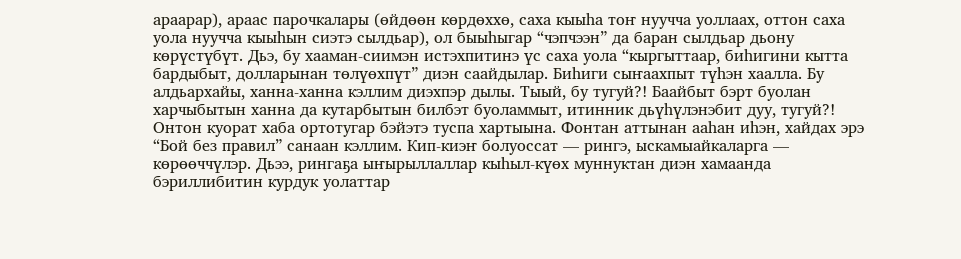араарар), араас парочкалары (өйдөөн көрдөххө, саха кыыһа тоҥ нуучча уоллаах, оттон саха уола нуучча кыыһын сиэтэ сылдьар), ол быыһыгар “чэпчээн” да баран сылдьар дьону көрүстүбүт. Дьэ, бу хааман-сиимэн истэхпитинэ үс саха уола “кыргыттаар, биһигини кытта бардыбыт, долларынан төлүөхпүт” диэн саайдылар. Биһиги сыҥаахпыт түһэн хаалла. Бу алдьархайы, ханна-ханна кэллим диэхпэр дылы. Тыый, бу тугуй?! Баайбыт бэрт буолан харчыбытын ханна да кутарбытын билбэт буоламмыт, итинник дьүһүлэнэбит дуу, тугуй?!
Онтон куорат хаба ортотугар бэйэтэ туспа хартыына. Фонтан аттынан ааһан иһэн, хайдах эрэ “Бой без правил” санаан кэллим. Кип-киэҥ болуоссат — рингэ, ыскамыайкаларга — көрөөччүлэр. Дьээ, рингаҕа ыҥырыллаллар кыһыл-күөх муннуктан диэн хамаанда бэриллибитин курдук уолаттар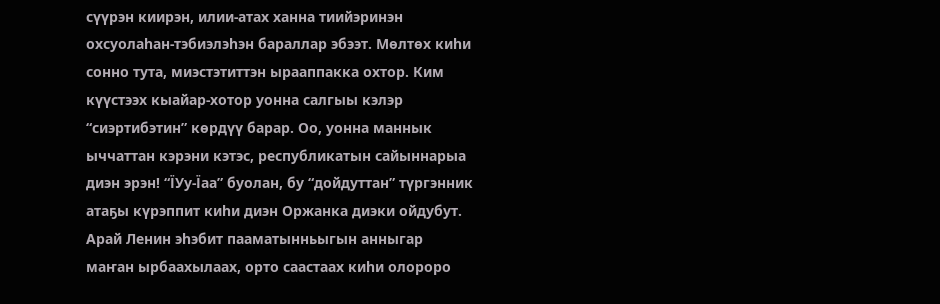сүүрэн киирэн, илии-атах ханна тиийэринэн охсуолаһан-тэбиэлэһэн бараллар эбээт. Мөлтөх киһи сонно тута, миэстэтиттэн ырааппакка охтор. Ким күүстээх кыайар-хотор уонна салгыы кэлэр “сиэртибэтин” көрдүү барар. Оо, уонна маннык ыччаттан кэрэни кэтэс, республикатын сайыннарыа диэн эрэн! “ЇУу-Їаа” буолан, бу “дойдуттан” түргэнник атаҕы күрэппит киһи диэн Оржанка диэки ойдубут.
Арай Ленин эһэбит пааматынньыгын анныгар маҥан ырбаахылаах, орто саастаах киһи олороро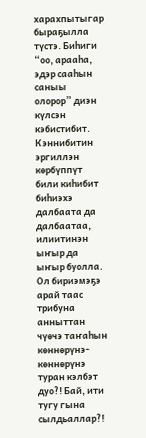харахпытыгар быраҕылла түстэ. Биһиги “оо, арааһа, эдэр сааһын саныы олорор” диэн күлсэн кэбистибит. Кэннибитин эргиллэн көрбүппүт били киһибит биһиэхэ далбаата да далбаатаа, илиитинэн ыҥыр да ыҥыр буолла. Ол бириэмэҕэ арай таас трибуна анныттан чүөчэ таҥаһын көннөрүнэ-көннөрүнэ туран кэлбэт дуо?! Бай, ити тугу гына сылдьаллар?!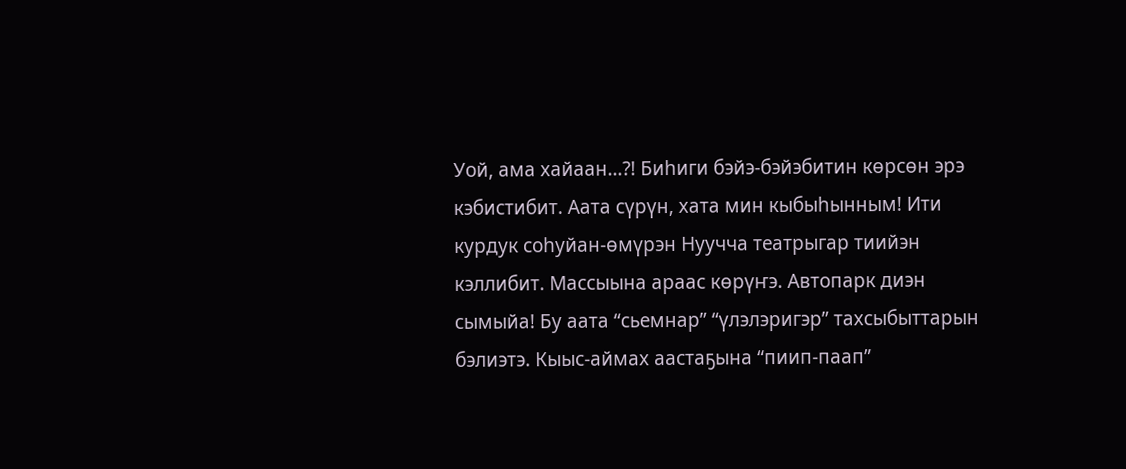Уой, ама хайаан…?! Биһиги бэйэ-бэйэбитин көрсөн эрэ кэбистибит. Аата сүрүн, хата мин кыбыһынным! Ити курдук соһуйан-өмүрэн Нуучча театрыгар тиийэн кэллибит. Массыына араас көрүҥэ. Автопарк диэн сымыйа! Бу аата “сьемнар” “үлэлэригэр” тахсыбыттарын бэлиэтэ. Кыыс-аймах аастаҕына “пиип-паап”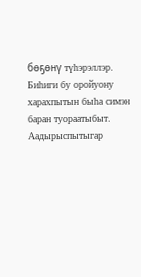бөҕөнү түһэрэллэр. Биһиги бу оройуону харахпытын быһа симэн баран туораатыбыт. Аадырыспытыгар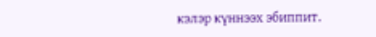кэлэр күннээх эбиппит.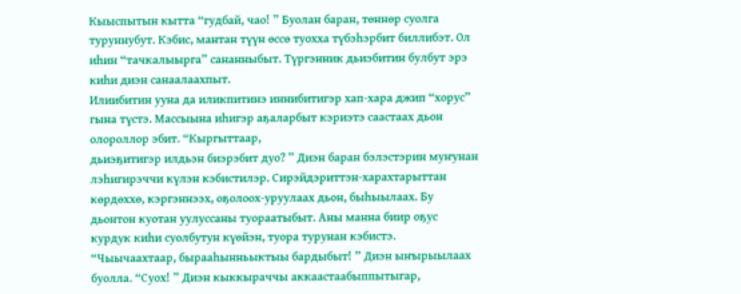Кыыспытын кытта “гудбай, чао! ” Буолан баран, төннөр суолга туруннубут. Кэбис, мантан түүн өссө туохха түбэһэрбит биллибэт. Ол иһин “тачкалыырга” сананныбыт. Түргэнник дьиэбитин булбут эрэ киһи диэн санаалаахпыт.
Илиибитин ууна да иликпитинэ иннибитигэр хап-хара джип “хорус” гына түстэ. Массыына иһигэр аҕаларбыт кэриэтэ саастаах дьон олороллор эбит. “Кыргыттаар,
дьиэҕитигэр илдьэн биэрэбит дуо? ” Диэн баран бэлэстэрин муҥунан лэһигирэччи күлэн кэбистилэр. Сирэйдэриттэн-харахтарыттан көрдөххө, кэргэннээх, оҕолоох-уруулаах дьон, быһыылаах. Бу дьонтон куотан уулуссаны туораатыбыт. Аны манна биир оҕус курдук киһи суолбутун күөйэн, туора турунан кэбистэ. “Чыычаахтаар, бырааһынньыктыы бардыбыт! ” Диэн ыҥырыылаах буолла. “Суох! ” Диэн кыккыраччы аккаастаабыппытыгар,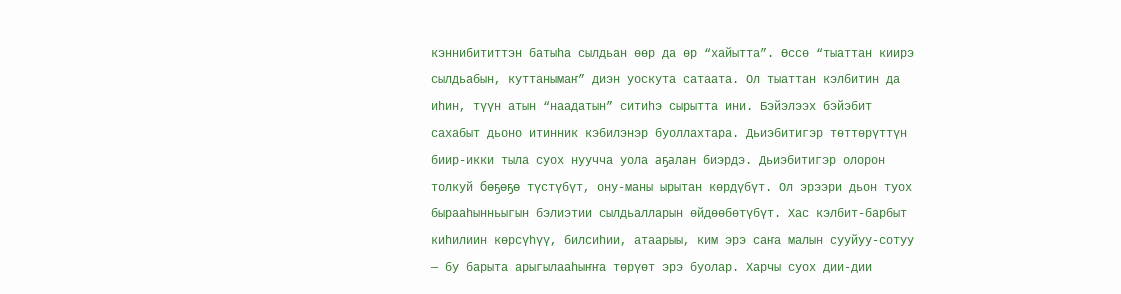кэннибититтэн батыһа сылдьан өөр да өр “хайытта”. Өссө “тыаттан киирэ сылдьабын, куттанымаҥ” диэн уоскута сатаата. Ол тыаттан кэлбитин да иһин, түүн атын “наадатын” ситиһэ сырытта ини. Бэйэлээх бэйэбит сахабыт дьоно итинник кэбилэнэр буоллахтара. Дьиэбитигэр төттөрүттүн биир-икки тыла суох нуучча уола аҕалан биэрдэ. Дьиэбитигэр олорон толкуй бөҕөҕө түстүбүт, ону-маны ырытан көрдүбүт. Ол эрээри дьон туох бырааһынньыгын бэлиэтии сылдьалларын өйдөөбөтүбүт. Хас кэлбит-барбыт киһилиин көрсүһүү, билсиһии, атаарыы, ким эрэ саҥа малын сууйуу-сотуу — бу барыта арыгылааһыҥҥа төрүөт эрэ буолар. Харчы суох дии-дии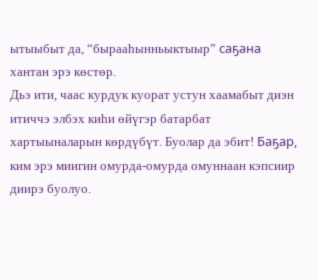ытыыбыт да, “бырааһынньыктыыр” саҕана хантан эрэ көстөр.
Дьэ ити, чаас курдук куорат устун хаамабыт диэн итиччэ элбэх киһи өйүгэр батарбат хартыыналарын көрдүбүт. Буолар да эбит! Баҕар, ким эрэ миигин омурда-омурда омуннаан кэпсиир диирэ буолуо.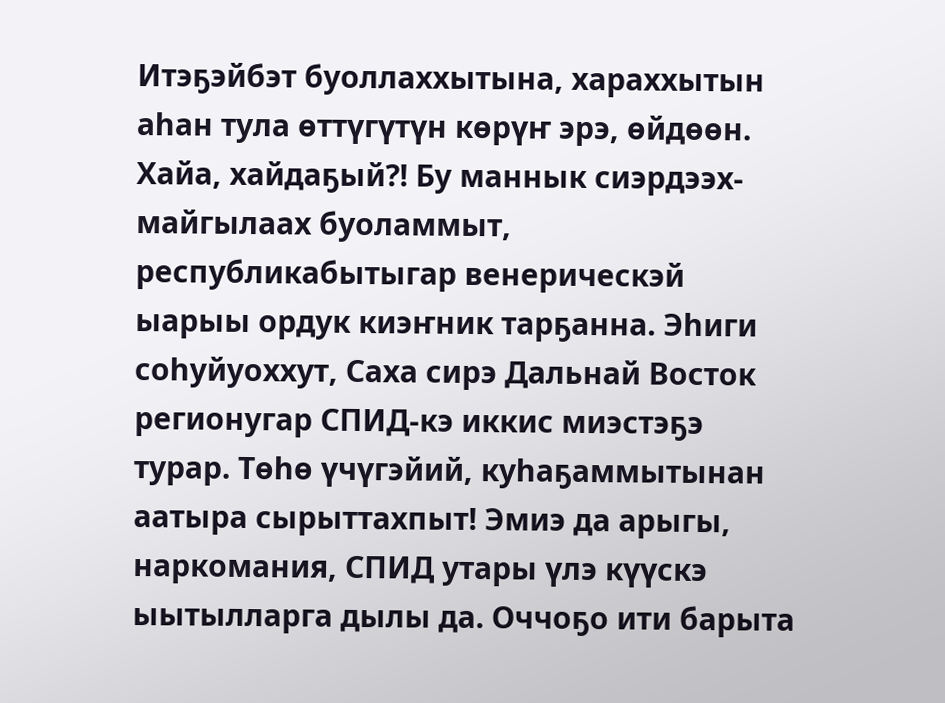Итэҕэйбэт буоллаххытына, хараххытын аһан тула өттүгүтүн көрүҥ эрэ, өйдөөн. Хайа, хайдаҕый?! Бу маннык сиэрдээх-майгылаах буоламмыт, республикабытыгар венерическэй ыарыы ордук киэҥник тарҕанна. Эһиги соһуйуоххут, Саха сирэ Дальнай Восток регионугар СПИД-кэ иккис миэстэҕэ турар. Төһө үчүгэйий, куһаҕаммытынан аатыра сырыттахпыт! Эмиэ да арыгы, наркомания, СПИД утары үлэ күүскэ ыытылларга дылы да. Оччоҕо ити барыта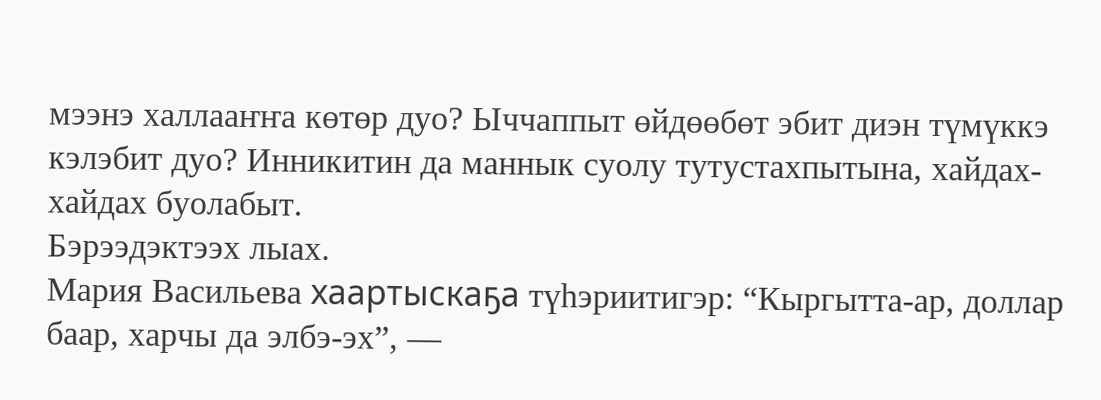мээнэ халлааҥҥа көтөр дуо? Ыччаппыт өйдөөбөт эбит диэн түмүккэ кэлэбит дуо? Инникитин да маннык суолу тутустахпытына, хайдах-хайдах буолабыт.
Бэрээдэктээх лыах.
Мария Васильева хаартыскаҕа түһэриитигэр: “Кыргытта-ар, доллар баар, харчы да элбэ-эх”, —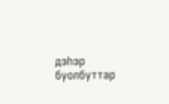дэһэр буолбуттар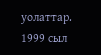уолаттар.
1999 сыл